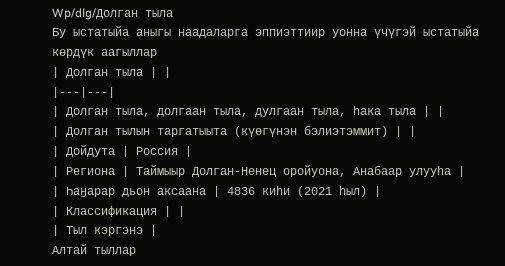Wp/dlg/Долган тыла
Бу ыстатыйа аныгы наадаларга эппиэттиир уонна үчүгэй ыстатыйа көрдүк аагыллар
| Долган тыла | |
|---|---|
| Долган тыла, долгаан тыла, дулгаан тыла, һака тыла | |
| Долган тылын таргатыыта (күөгүнэн бэлиэтэммит) | |
| Дойдута | Россия |
| Региона | Таймыыр Долган-Ненец оройуона, Анабаар улууһа |
| Һаӈарар дьон аксаана | 4836 киһи (2021 һыл) |
| Классификация | |
| Тыл кэргэнэ |
Алтай тыллар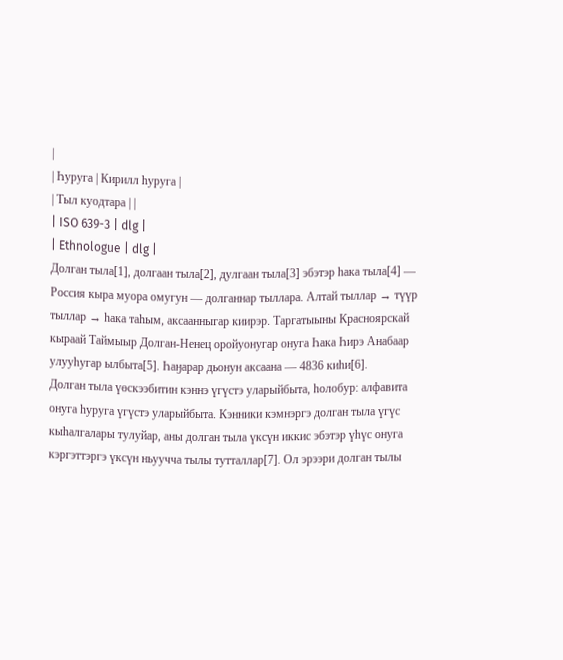|
| Һуруга | Кирилл һуруга |
| Тыл куодтара | |
| ISO 639-3 | dlg |
| Ethnologue | dlg |
Долган тыла[1], долгаан тыла[2], дулгаан тыла[3] эбэтэр һака тыла[4] — Россия кыра муора омугун — долганнар тыллара. Алтай тыллар → түүр тыллар → һака таһым, аксаанныгар киирэр. Таргатыыны Красноярскай кыраай Таймыыр Долган-Ненец оройуонугар онуга Һака Һирэ Анабаар улууһугар ылбыта[5]. Һаӈарар дьонун аксаана — 4836 киһи[6].
Долган тыла үөскээбитин кэннэ үгүстэ уларыйбыта, һолобур: алфавита онуга һуруга үгүстэ уларыйбыта. Кэнники кэмнэргэ долган тыла үгүс кыһалгалары тулуйар, аны долган тыла үксүн иккис эбэтэр үһүс онуга кэргэттэргэ үксүн ньуучча тылы тутталлар[7]. Ол эрээри долган тылы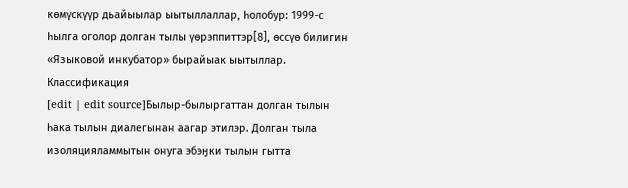көмүскүүр дьайыылар ыытыллаллар, һолобур: 1999-с һылга оголор долган тылы үөрэппиттэр[8], өссүө билигин «Языковой инкубатор» бырайыак ыытыллар.
Классификация
[edit | edit source]Былыр-былыргаттан долган тылын һака тылын диалегынан аагар этилэр. Долган тыла изоляцияламмытын онуга эбэӈки тылын гытта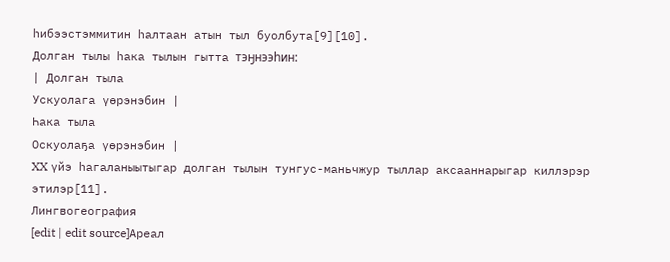һибээстэммитин һалтаан атын тыл буолбута[9][10].
Долган тылы һака тылын гытта тэӈнээһин:
| Долган тыла
Ускуолага үөрэнэбин |
Һака тыла
Оскуолаҕа үөрэнэбин |
XX үйэ һагаланыытыгар долган тылын тунгус-маньчжур тыллар аксааннарыгар киллэрэр этилэр[11].
Лингвогеография
[edit | edit source]Ареал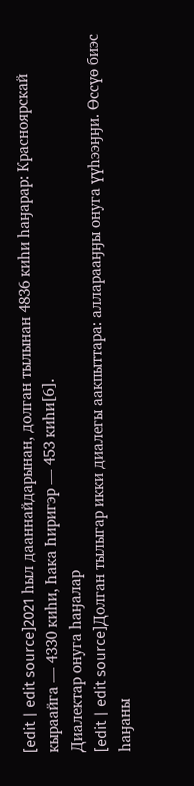[edit | edit source]2021 һыл дааннайдарынан, долган тылынан 4836 киһи һаӈарар: Красноярскай кыраайга — 4330 киһи, Һака Һиригэр — 453 киһи[6].
Диалектар онуга һаӈалар
[edit | edit source]Долган тылыгар икки диалегы аакпыттара: алларааӈӈы онуга үүһээӈӈи. Өссүө биэс һаӈаны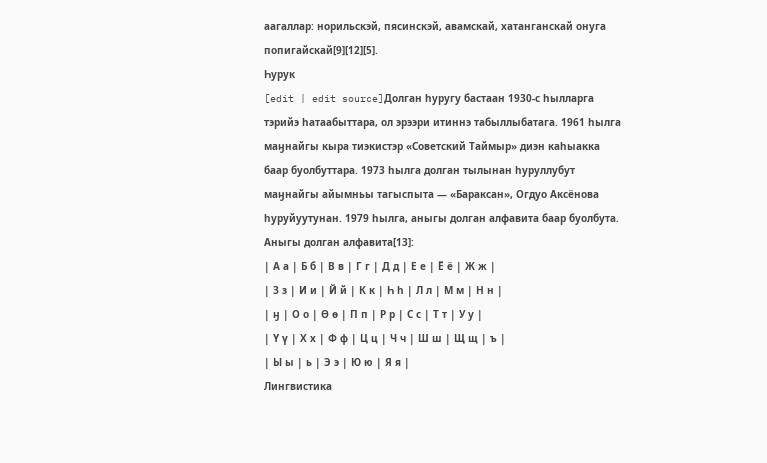аагаллар: норильскэй, пясинскэй, авамскай, хатанганскай онуга попигайскай[9][12][5].
Һурук
[edit | edit source]Долган һуругу бастаан 1930-с һылларга тэрийэ һатаабыттара, ол эрээри итиннэ табыллыбатага. 1961 һылга маӈнайгы кыра тиэкистэр «Советский Таймыр» диэн каһыакка баар буолбуттара. 1973 һылга долган тылынан һуруллубут маӈнайгы айымньы тагыспыта — «Бараксан», Огдуо Аксёнова һуруйуутунан. 1979 һылга, аныгы долган алфавита баар буолбута.
Аныгы долган алфавита[13]:
| А а | Б б | В в | Г г | Д д | Е е | Ё ё | Ж ж |
| З з | И и | Й й | К к | Һ һ | Л л | М м | Н н |
| ӈ | О о | Ө ө | П п | Р р | С с | Т т | У у |
| Ү ү | Х х | Ф ф | Ц ц | Ч ч | Ш ш | Щ щ | ъ |
| Ы ы | ь | Э э | Ю ю | Я я |
Лингвистика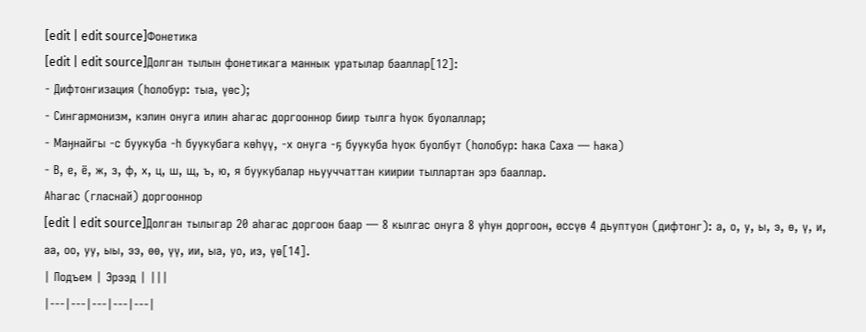[edit | edit source]Фонетика
[edit | edit source]Долган тылын фонетикага маннык уратылар бааллар[12]:
- Дифтонгизация (һолобур: тыа, үөс);
- Сингармонизм, кэлин онуга илин аһагас доргооннор биир тылга һуок буолаллар;
- Маӈнайгы -с буукуба -һ буукубага көһүү, -х онуга -ҕ буукуба һуок буолбут (һолобур: һака Саха — Һака)
- В, е, ё, ж, з, ф, х, ц, ш, щ, ъ, ю, я буукубалар ньууччаттан киирии тыллартан эрэ бааллар.
Аһагас (гласнай) доргооннор
[edit | edit source]Долган тылыгар 20 аһагас доргоон баар — 8 кылгас онуга 8 уһун доргоон, өссүө 4 дьуптуон (дифтонг): а, о, у, ы, э, ө, ү, и, аа, оо, уу, ыы, ээ, өө, үү, ии, ыа, уо, иэ, үө[14].
| Подъем | Эрээд | |||
|---|---|---|---|---|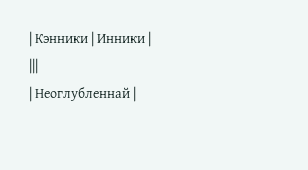| Кэнники | Инники | |||
| Неоглубленнай |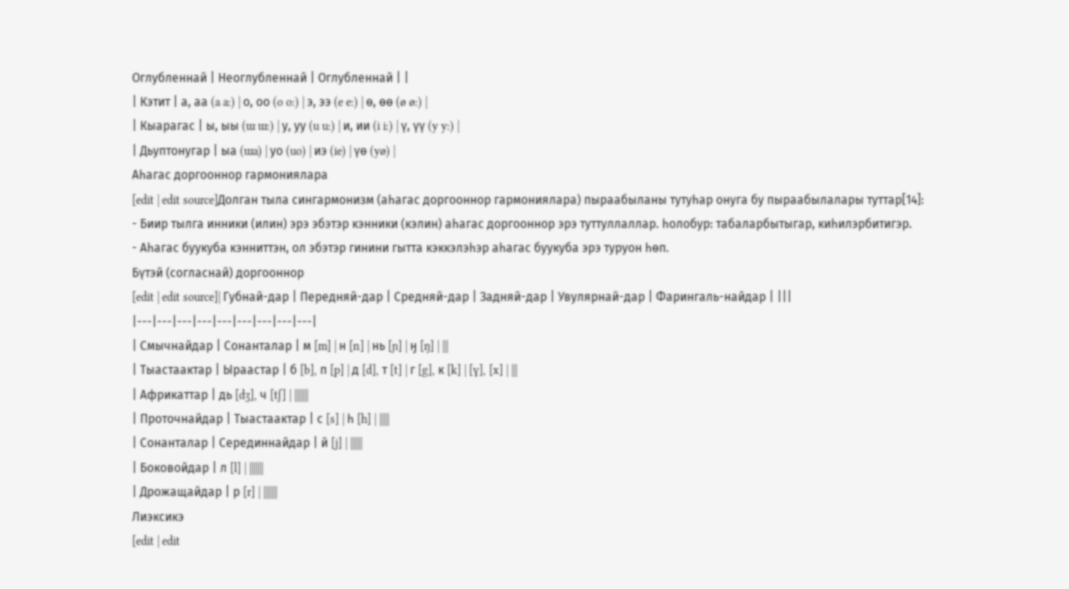Оглубленнай | Неоглубленнай | Оглубленнай | |
| Кэтит | а, аа (a aː) | о, оо (o oː) | э, ээ (e eː) | ө, өө (ø øː) |
| Кыарагас | ы, ыы (ɯ ɯː) | у, уу (u uː) | и, ии (i iː) | ү, үү (y yː) |
| Дьуптонугар | ыа (ɯa) | уо (uo) | иэ (ie) | үө (yø) |
Аһагас доргооннор гармониялара
[edit | edit source]Долган тыла сингармонизм (аһагас доргооннор гармониялара) пыраабыланы тутуһар онуга бу пыраабылалары туттар[14]:
- Биир тылга инники (илин) эрэ эбэтэр кэнники (кэлин) аһагас доргооннор эрэ туттуллаллар. һолобур: табаларбытыгар, киһилэрбитигэр.
- Аһагас буукуба кэнниттэн, ол эбэтэр гинини гытта кэккэлэһэр аһагас буукуба эрэ туруон һөп.
Бүтэй (согласнай) доргооннор
[edit | edit source]| Губнай-дар | Передняй-дар | Средняй-дар | Задняй-дар | Увулярнай-дар | Фарингаль-найдар | |||
|---|---|---|---|---|---|---|---|---|
| Смычнайдар | Сонанталар | м [m] | н [n] | нь [ɲ] | ӈ [ŋ] | |||
| Тыастаактар | Ыраастар | б [b], п [p] | д [d], т [t] | г [g], к [k] | [ɣ], [x] | |||
| Африкаттар | дь [dʒ], ч [tʃ] | |||||||
| Проточнайдар | Тыастаактар | с [s] | һ [h] | |||||
| Сонанталар | Серединнайдар | й [j] | ||||||
| Боковойдар | л [l] | |||||||
| Дрожащайдар | р [r] | |||||||
Лиэксикэ
[edit | edit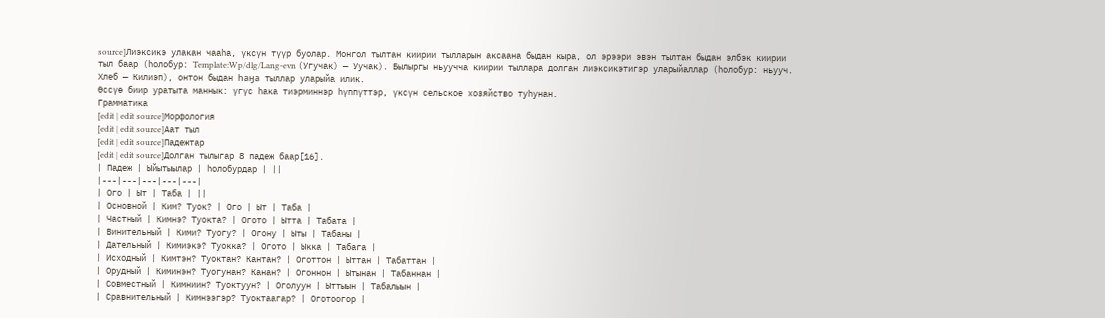source]Лиэксикэ улакан чааһа, үксүн түүр буолар. Монгол тылтан киирии тылларын аксаана быдан кыра, ол эрээри эвэн тылтан быдан элбэк киирии тыл баар (һолобур: Template:Wp/dlg/Lang-evn (Угучак) — Уучак). Былыргы ньуучча киирии тыллара долган лиэксикэтигэр уларыйаллар (һолобур: ньууч. Хлеб — Килиэп), онтон быдан һаӈа тыллар уларыйа илик.
Өссүө биир уратыта маннык: үгүс һака тиэрминнэр һүппүттэр, үксүн сельское хозяйство туһунан.
Грамматика
[edit | edit source]Морфология
[edit | edit source]Аат тыл
[edit | edit source]Падежтар
[edit | edit source]Долган тылыгар 8 падеж баар[16].
| Падеж | Ыйытыылар | һолобурдар | ||
|---|---|---|---|---|
| Ого | Ыт | Таба | ||
| Основной | Ким? Туок? | Ого | Ыт | Таба |
| Частный | Кимнэ? Туокта? | Огото | Ытта | Табата |
| Винительный | Кими? Туогу? | Огону | Ыты | Табаны |
| Дательный | Кимиэкэ? Туокка? | Огото | Ыкка | Табага |
| Исходный | Кимтэн? Туоктан? Кантан? | Оготтон | Ыттан | Табаттан |
| Орудный | Киминэн? Туогунан? Канан? | Огоннон | Ытынан | Табаннан |
| Совместный | Кимниин? Туоктуун? | Оголуун | Ыттыын | Табалыын |
| Сравнительный | Кимнээгэр? Туоктаагар? | Оготоогор |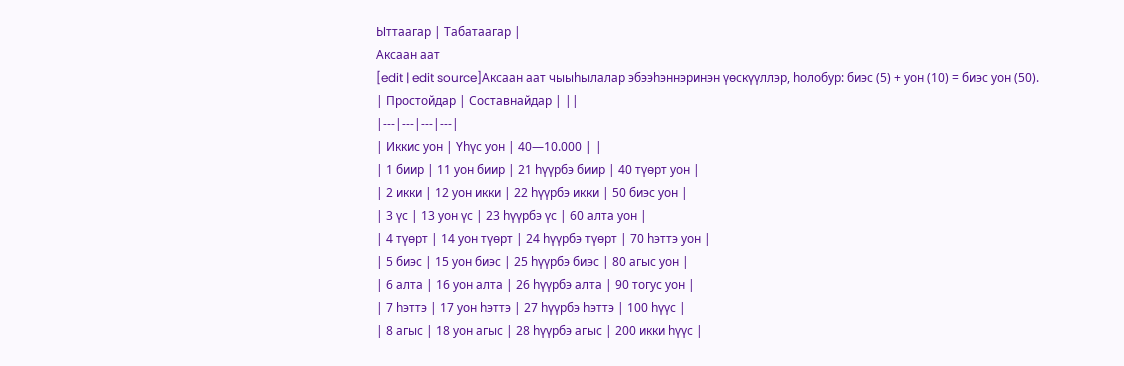Ыттаагар | Табатаагар |
Аксаан аат
[edit | edit source]Аксаан аат чыыһылалар эбээһэннэринэн үөскүүллэр, һолобур: биэс (5) + уон (10) = биэс уон (50).
| Простойдар | Составнайдар | ||
|---|---|---|---|
| Иккис уон | Үһүс уон | 40—10.000 | |
| 1 биир | 11 уон биир | 21 һүүрбэ биир | 40 түөрт уон |
| 2 икки | 12 уон икки | 22 һүүрбэ икки | 50 биэс уон |
| 3 үс | 13 уон үс | 23 һүүрбэ үс | 60 алта уон |
| 4 түөрт | 14 уон түөрт | 24 һүүрбэ түөрт | 70 һэттэ уон |
| 5 биэс | 15 уон биэс | 25 һүүрбэ биэс | 80 агыс уон |
| 6 алта | 16 уон алта | 26 һүүрбэ алта | 90 тогус уон |
| 7 һэттэ | 17 уон һэттэ | 27 һүүрбэ һэттэ | 100 һүүс |
| 8 агыс | 18 уон агыс | 28 һүүрбэ агыс | 200 икки һүүс |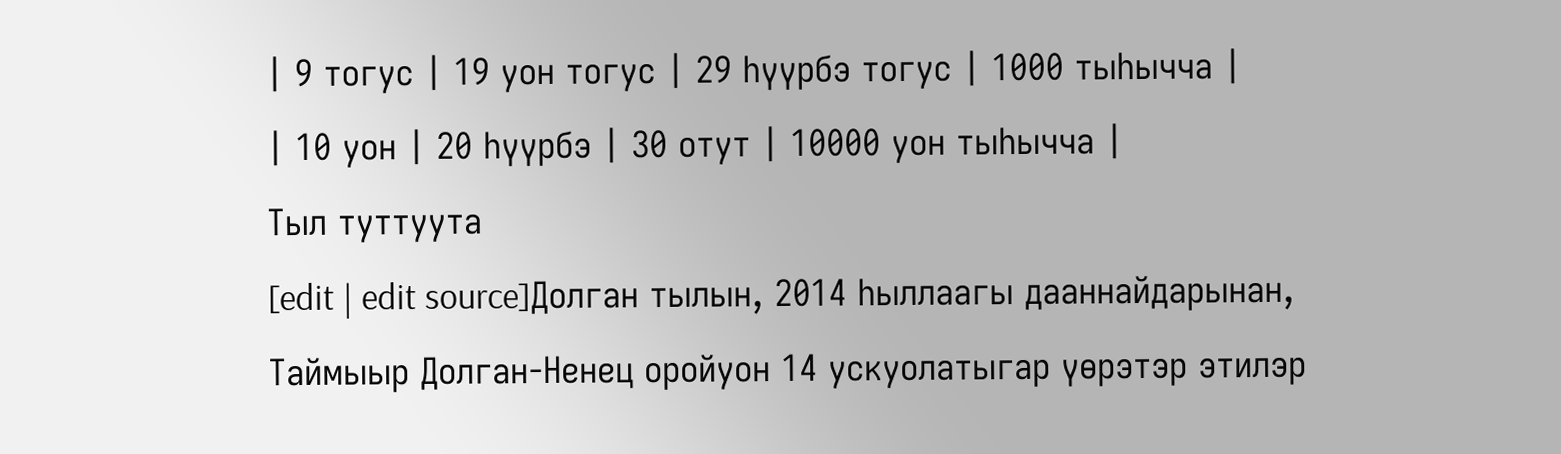| 9 тогус | 19 уон тогус | 29 һүүрбэ тогус | 1000 тыһычча |
| 10 уон | 20 һүүрбэ | 30 отут | 10000 уон тыһычча |
Тыл туттуута
[edit | edit source]Долган тылын, 2014 һыллаагы дааннайдарынан, Таймыыр Долган-Ненец оройуон 14 ускуолатыгар үөрэтэр этилэр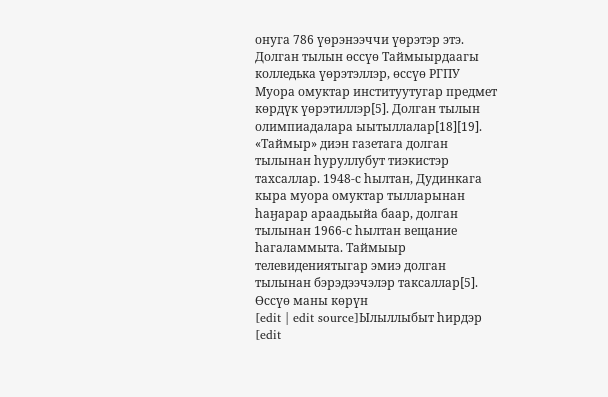онуга 786 үөрэнээччи үөрэтэр этэ. Долган тылын өссүө Таймыырдаагы колледька үөрэтэллэр, өссүө РГПУ Муора омуктар институутугар предмет көрдүк үөрэтиллэр[5]. Долган тылын олимпиадалара ыытыллалар[18][19].
«Таймыр» диэн газетага долган тылынан һуруллубут тиэкистэр тахсаллар. 1948-с һылтан, Дудинкага кыра муора омуктар тылларынан һаӈарар араадьыйа баар, долган тылынан 1966-с һылтан вещание һагаламмыта. Таймыыр телевидениятыгар эмиэ долган тылынан бэрэдээчэлэр таксаллар[5].
Өссүө маны көрүн
[edit | edit source]Ылыллыбыт һирдэр
[edit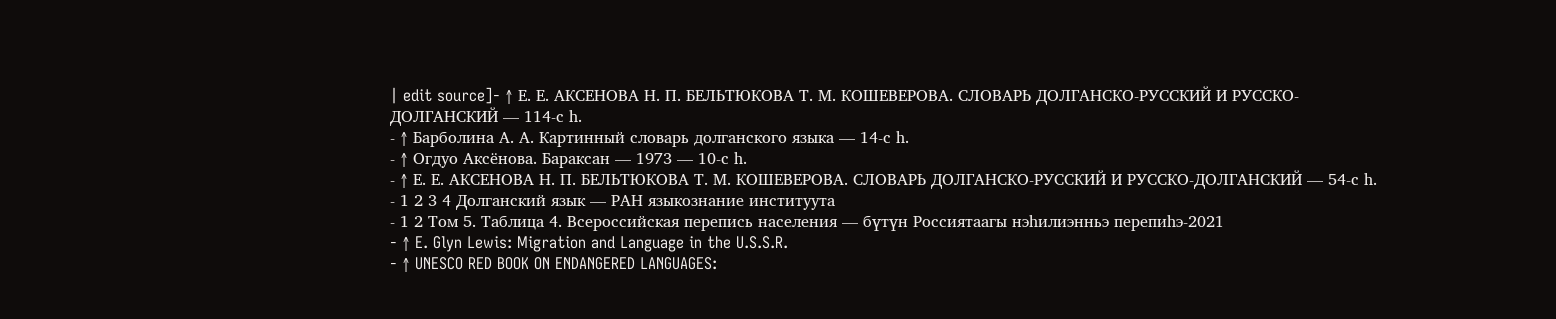| edit source]- ↑ Е. Е. АКСЕНОВА Н. П. БЕЛЬТЮКОВА Т. М. КОШЕВЕРОВА. СЛОВАРЬ ДОЛГАНСКО-РУССКИЙ И РУССКО-ДОЛГАНСКИЙ — 114-с һ.
- ↑ Барболина А. А. Картинный словарь долганского языка — 14-с һ.
- ↑ Огдуо Аксёнова. Бараксан — 1973 — 10-с һ.
- ↑ Е. Е. АКСЕНОВА Н. П. БЕЛЬТЮКОВА Т. М. КОШЕВЕРОВА. СЛОВАРЬ ДОЛГАНСКО-РУССКИЙ И РУССКО-ДОЛГАНСКИЙ — 54-с һ.
- 1 2 3 4 Долганский язык — РАН языкознание институута
- 1 2 Том 5. Таблица 4. Всероссийская перепись населения — бүтүн Россиятаагы нэһилиэнньэ перепиһэ-2021
- ↑ E. Glyn Lewis: Migration and Language in the U.S.S.R.
- ↑ UNESCO RED BOOK ON ENDANGERED LANGUAGES: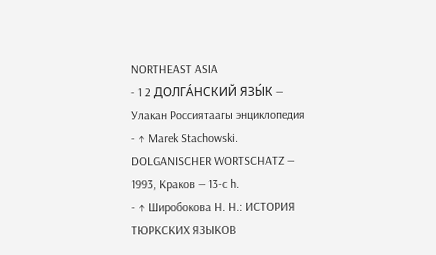NORTHEAST ASIA
- 1 2 ДОЛГА́НСКИЙ ЯЗЫ́К — Улакан Россиятаагы энциклопедия
- ↑ Marek Stachowski. DOLGANISCHER WORTSCHATZ — 1993, Краков — 13-с һ.
- ↑ Широбокова Н. Н.: ИСТОРИЯ ТЮРКСКИХ ЯЗЫКОВ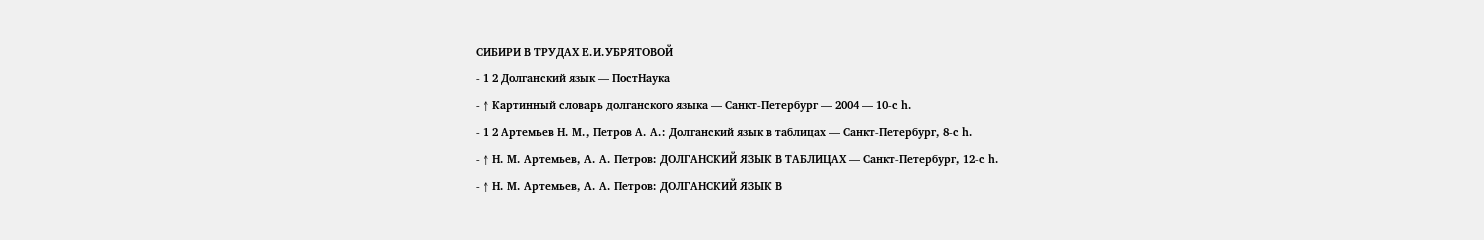СИБИРИ В ТРУДАХ Е.И.УБРЯТОВОЙ
- 1 2 Долганский язык — ПостНаука
- ↑ Картинный словарь долганского языка — Санкт-Петербург — 2004 — 10-с һ.
- 1 2 Артемьев Н. М., Петров А. А.: Долганский язык в таблицах — Санкт-Петербург, 8-с һ.
- ↑ Н. М. Артемьев, А. А. Петров: ДОЛГАНСКИЙ ЯЗЫК В ТАБЛИЦАХ — Санкт-Петербург, 12-с һ.
- ↑ Н. М. Артемьев, А. А. Петров: ДОЛГАНСКИЙ ЯЗЫК В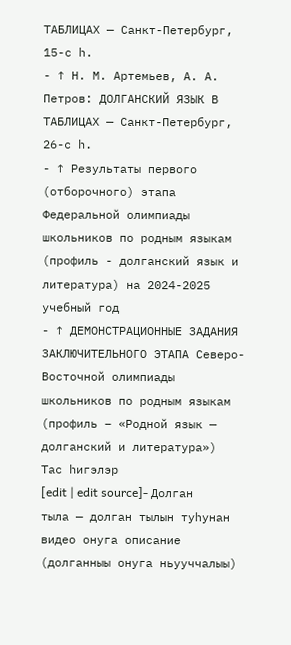ТАБЛИЦАХ — Санкт-Петербург, 15-с һ.
- ↑ Н. М. Артемьев, А. А. Петров: ДОЛГАНСКИЙ ЯЗЫК В ТАБЛИЦАХ — Санкт-Петербург, 26-с һ.
- ↑ Результаты первого (отборочного) этапа Федеральной олимпиады школьников по родным языкам (профиль - долганский язык и литература) на 2024-2025 учебный год
- ↑ ДЕМОНСТРАЦИОННЫЕ ЗАДАНИЯ ЗАКЛЮЧИТЕЛЬНОГО ЭТАПА Северо-Восточной олимпиады школьников по родным языкам (профиль – «Родной язык — долганский и литература»)
Тас һигэлэр
[edit | edit source]- Долган тыла — долган тылын туһунан видео онуга описание (долганныы онуга ньууччалыы)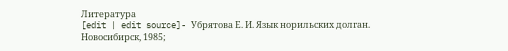Литература
[edit | edit source]- Убрятова Е. И. Язык норильских долган. Новосибирск, 1985;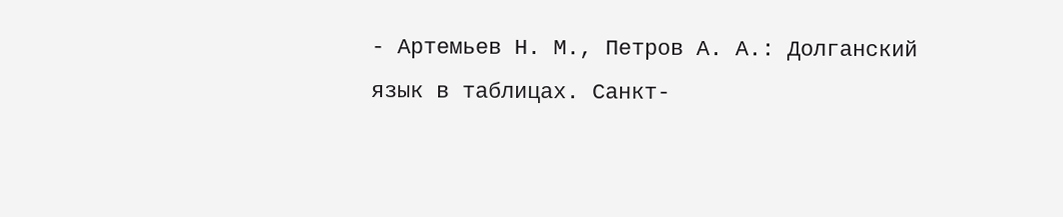- Артемьев Н. М., Петров А. А.: Долганский язык в таблицах. Санкт-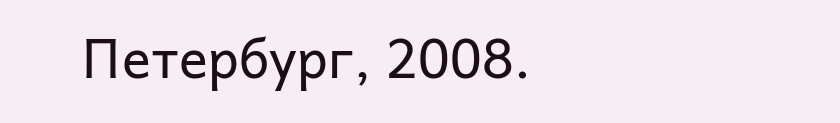Петербург, 2008.